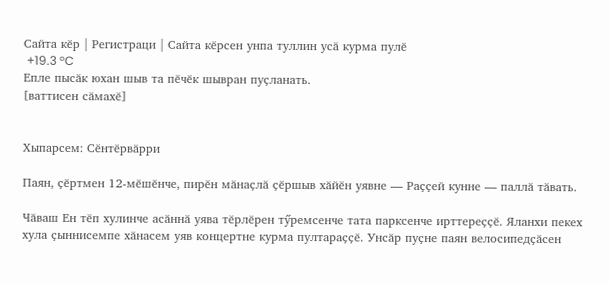Сайта кӗр | Регистраци | Сайта кӗрсен унпа туллин усӑ курма пулӗ
 +19.3 °C
Епле пысӑк юхан шыв та пӗчӗк шывран пуҫланать.
[ваттисен сӑмахӗ]


Хыпарсем: Сӗнтӗрвӑрри

Паян, ҫӗртмен 12-мӗшӗнче, пирӗн мӑнаҫлӑ ҫӗршыв хӑйӗн уявне — Раҫҫей кунне — паллӑ тӑвать.

Чӑваш Ен тӗп хулинче асӑннӑ уява тӗрлӗрен тӳремсенче тата парксенче ирттереҫҫӗ. Яланхи пекех хула ҫыннисемпе хӑнасем уяв концертне курма пултараҫҫӗ. Унсӑр пуҫне паян велосипедҫӑсен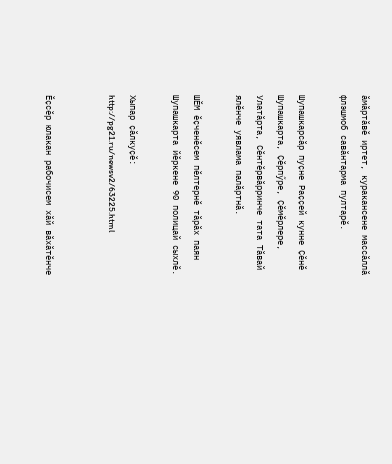ӑмӑртӑвӗ иртет, куракансене массӑллӑ флэшмоб савӑнтарма пултарӗ.

Шупашкарсӑр пуҫне Раҫҫей кунне Ҫӗнӗ Шупашкарта, Ҫӗрпӳре, Ҫӗмӗрлере, Улатӑрта, Сӗнтӗрвӑрринче тата Тӑвай ялӗнче уявлама палӑртнӑ.

ШӖМ ӗҫченӗсем пӗлтернӗ тӑрӑх паян Шупашкарта йӗркене 90 полицай сыхлӗ.

Хыпар ҫӑлкуҫӗ: http://pg21.ru/newsv2/63225.html


Ӗҫсӗр юлакан рабочисем хӑй вӑхӑтӗнче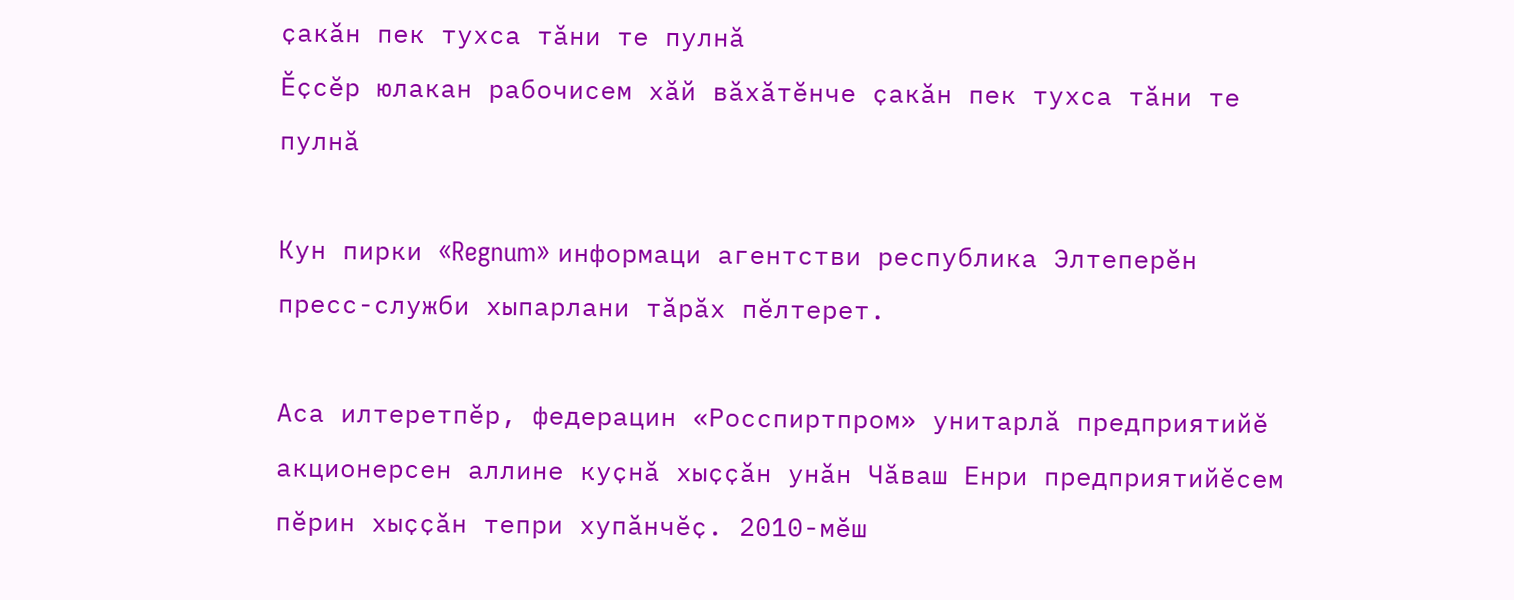ҫакӑн пек тухса тӑни те пулнӑ
Ӗҫсӗр юлакан рабочисем хӑй вӑхӑтӗнче ҫакӑн пек тухса тӑни те пулнӑ

Кун пирки «Regnum» информаци агентстви республика Элтеперӗн пресс-служби хыпарлани тӑрӑх пӗлтерет.

Аса илтеретпӗр, федерацин «Росспиртпром» унитарлӑ предприятийӗ акционерсен аллине куҫнӑ хыҫҫӑн унӑн Чӑваш Енри предприятийӗсем пӗрин хыҫҫӑн тепри хупӑнчӗҫ. 2010-мӗш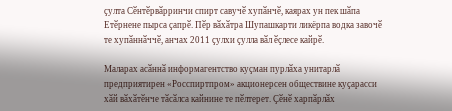ҫулта Сӗнтӗрвӑрринчи спирт савучӗ хупӑнчӗ, каярах ун пек шӑпа Етӗрнене пырса ҫапрӗ. Пӗр вӑхӑтра Шупашкарти ликёрпа водка завочӗ те хупӑннӑччӗ, анчах 2011 ҫулхи ҫулла вӑл ӗҫлесе кайрӗ.

Маларах асӑннӑ информагентство куҫман пурлӑха унитарлӑ предприятирен «Росспиртпром» акционерсен обществине куҫарасси хӑй вӑхӑтӗнче тӑсӑлса кайнине те пӗлтерет. Ҫӗнӗ харпӑрлӑх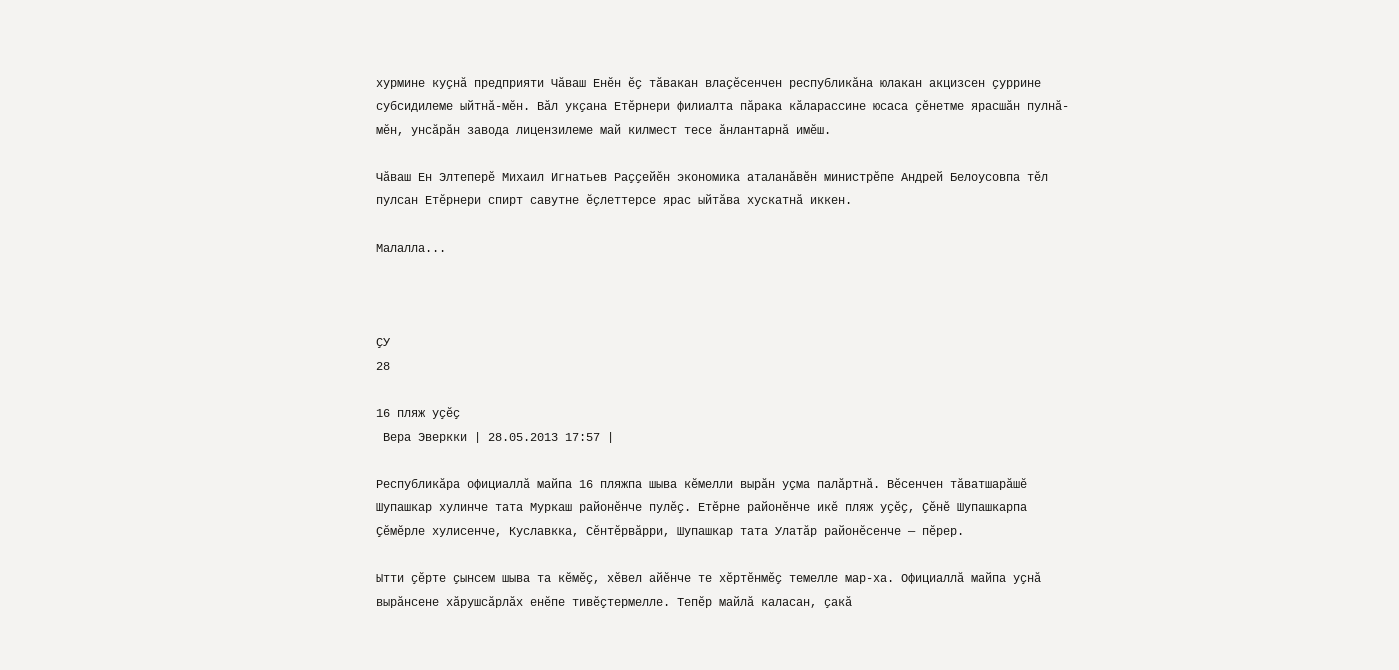хурмине куҫнӑ предприяти Чӑваш Енӗн ӗҫ тӑвакан влаҫӗсенчен республикӑна юлакан акцизсен ҫуррине субсидилеме ыйтнӑ-мӗн. Вӑл укҫана Етӗрнери филиалта пӑрака кӑларассине юсаса ҫӗнетме ярасшӑн пулнӑ-мӗн, унсӑрӑн завода лицензилеме май килмест тесе ӑнлантарнӑ имӗш.

Чӑваш Ен Элтеперӗ Михаил Игнатьев Раҫҫейӗн экономика аталанӑвӗн министрӗпе Андрей Белоусовпа тӗл пулсан Етӗрнери спирт савутне ӗҫлеттерсе ярас ыйтӑва хускатнӑ иккен.

Малалла...



ҪУ
28

16 пляж уҫӗҫ
 Вера Эверкки | 28.05.2013 17:57 |

Республикӑра официаллӑ майпа 16 пляжпа шыва кӗмелли вырӑн уҫма палӑртнӑ. Вӗсенчен тӑватшарӑшӗ Шупашкар хулинче тата Муркаш районӗнче пулӗҫ. Етӗрне районӗнче икӗ пляж уҫӗҫ, Ҫӗнӗ Шупашкарпа Ҫӗмӗрле хулисенче, Куславкка, Сӗнтӗрвӑрри, Шупашкар тата Улатӑр районӗсенче — пӗрер.

Ытти ҫӗрте ҫынсем шыва та кӗмӗҫ, хӗвел айӗнче те хӗртӗнмӗҫ темелле мар-ха. Официаллӑ майпа уҫнӑ вырӑнсене хӑрушсӑрлӑх енӗпе тивӗҫтермелле. Тепӗр майлӑ каласан, ҫакӑ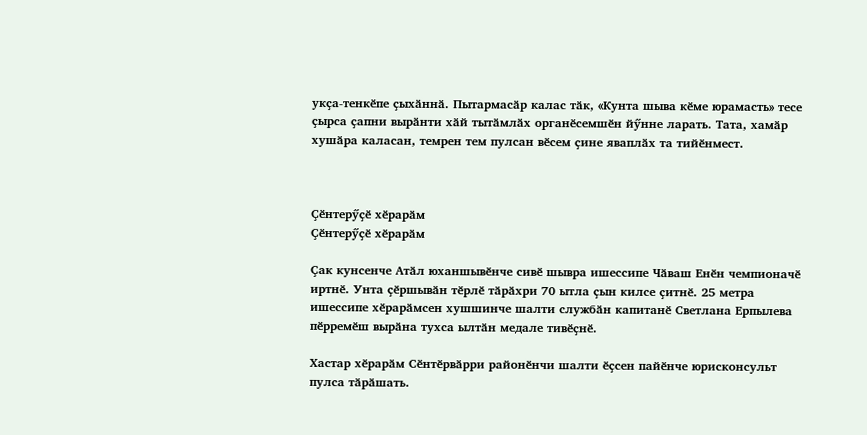укҫа-тенкӗпе ҫыхӑннӑ. Пытармасӑр калас тӑк, «Кунта шыва кӗме юрамасть» тесе ҫырса ҫапни вырӑнти хӑй тытӑмлӑх органӗсемшӗн йӳнне ларать. Тата, хамӑр хушӑра каласан, темрен тем пулсан вӗсем ҫине яваплӑх та тийӗнмест.



Ҫӗнтерӳҫӗ хӗрарӑм
Ҫӗнтерӳҫӗ хӗрарӑм

Ҫак кунсенче Атӑл юханшывӗнче сивӗ шывра ишессипе Чӑваш Енӗн чемпионачӗ иртнӗ. Унта ҫӗршывӑн тӗрлӗ тӑрӑхри 70 ытла ҫын килсе ҫитнӗ. 25 метра ишессипе хӗрарӑмсен хушшинче шалти службӑн капитанӗ Светлана Ерпылева пӗрремӗш вырӑна тухса ылтӑн медале тивӗҫнӗ.

Хастар хӗрарӑм Сӗнтӗрвӑрри районӗнчи шалти ӗҫсен пайӗнче юрисконсульт пулса тӑрӑшать.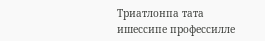Триатлонпа тата ишессипе профессилле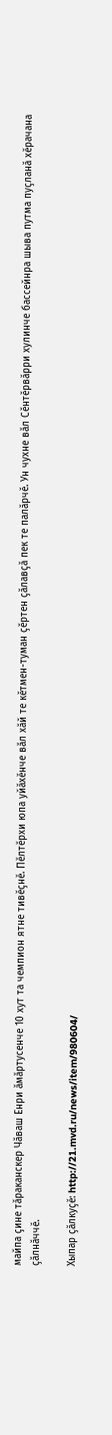майпа ҫине тӑраканскер Чӑваш Енри ӑмӑртусенче 10 хут та чемпион ятне тивӗҫнӗ. Пӗлтӗрхи юпа уйӑхӗнче вӑл хӑй те кӗтмен-туман ҫӗртен ҫӑлавҫӑ пек те палӑрчӗ. Ун чухне вӑл Сӗнтӗрвӑрри хулинче бассейнра шыва путма пуҫланӑ хӗрачана ҫӑлнӑччӗ.

Хыпар ҫӑлкуҫӗ: http://21.mvd.ru/news/item/980604/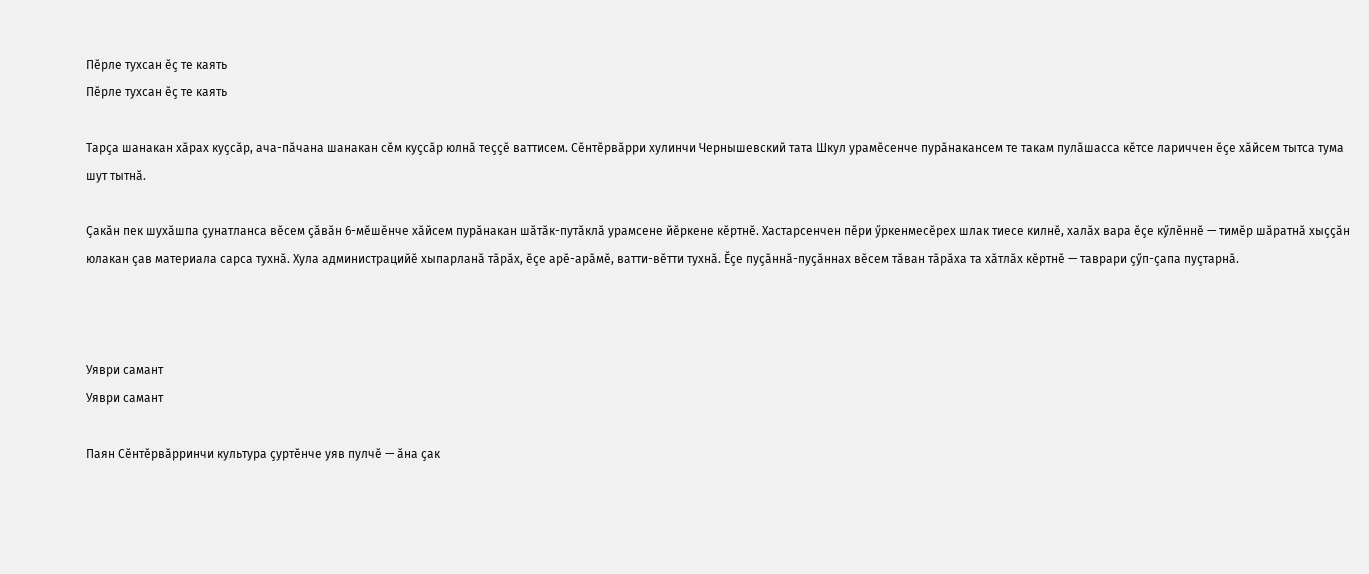Пӗрле тухсан ӗҫ те каять
Пӗрле тухсан ӗҫ те каять

Тарҫа шанакан хӑрах куҫсӑр, ача-пӑчана шанакан сӗм куҫсӑр юлнӑ теҫҫӗ ваттисем. Сӗнтӗрвӑрри хулинчи Чернышевский тата Шкул урамӗсенче пурӑнакансем те такам пулӑшасса кӗтсе лариччен ӗҫе хӑйсем тытса тума шут тытнӑ.

Ҫакӑн пек шухӑшпа ҫунатланса вӗсем ҫӑвӑн 6-мӗшӗнче хӑйсем пурӑнакан шӑтӑк-путӑклӑ урамсене йӗркене кӗртнӗ. Хастарсенчен пӗри ӳркенмесӗрех шлак тиесе килнӗ, халӑх вара ӗҫе кӳлӗннӗ — тимӗр шӑратнӑ хыҫҫӑн юлакан ҫав материала сарса тухнӑ. Хула администрацийӗ хыпарланӑ тӑрӑх, ӗҫе арӗ-арӑмӗ, ватти-вӗтти тухнӑ. Ӗҫе пуҫӑннӑ-пуҫӑннах вӗсем тӑван тӑрӑха та хӑтлӑх кӗртнӗ — таврари ҫӳп-ҫапа пуҫтарнӑ.



Уяври самант
Уяври самант

Паян Сӗнтӗрвӑрринчи культура ҫуртӗнче уяв пулчӗ — ӑна ҫак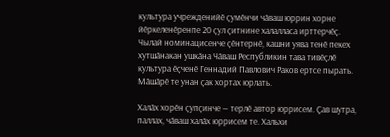культура учрежденийӗ ҫумӗнчи чӑваш юррин хорне йӗркеленӗренпе 20 ҫул ҫитнине халалласа ирттерчӗҫ. Чылай номинацисенче ҫӗнтернӗ, кашни уява тенӗ пекех хутшӑнакан ушкӑна Чӑваш Республикин тава тивӗҫлӗ культура ӗҫченӗ Геннадий Павлович Раков ертсе пырать. Мӑшӑрӗ те унан ҫак хортах юрлать.

Халӑх хорӗн ҫупҫинче — терлӗ автор юррисем. Ҫав шутра, паллах, чӑваш халӑх юррисем те. Хальхи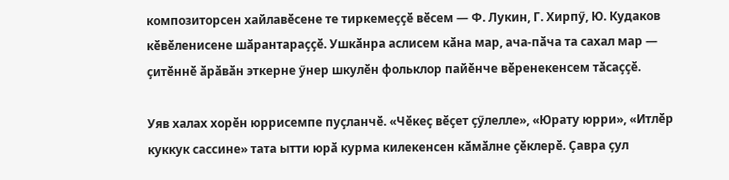композиторсен хайлавӗсене те тиркемеҫҫӗ вӗсем — Ф. Лукин, Г. Хирпӳ, Ю. Кудаков кӗвӗленисене шӑрантараҫҫӗ. Ушкӑнра аслисем кӑна мар, ача-пӑча та сахал мар — ҫитӗннӗ ӑрӑвӑн эткерне ӳнер шкулӗн фольклор пайӗнче вӗренекенсем тӑсаҫҫӗ.

Уяв халах хорӗн юррисемпе пуҫланчӗ. «Чӗкеҫ вӗҫет ҫӳлелле», «Юрату юрри», «Итлӗр куккук сассине» тата ытти юрӑ курма килекенсен кӑмӑлне ҫӗклерӗ. Ҫавра ҫул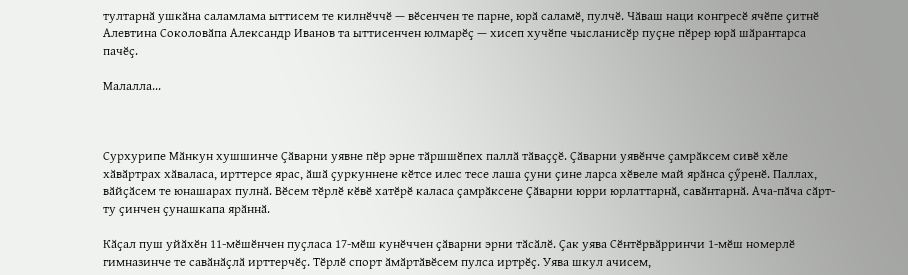тултарнӑ ушкӑна саламлама ыттисем те килнӗччӗ — вӗсенчен те парне, юрӑ саламӗ, пулчӗ. Чӑваш наци конгресӗ ячӗпе ҫитнӗ Алевтина Соколовӑпа Александр Иванов та ыттисенчен юлмарӗҫ — хисеп хучӗпе чысланисӗр пуҫне пӗрер юрӑ шӑрантарса пачӗҫ.

Малалла...



Сурхурипе Мӑнкун хушшинче Ҫӑварни уявне пӗр эрне тӑршшӗпех паллӑ тӑваҫҫӗ. Ҫӑварни уявӗнче ҫамрӑксем сивӗ хӗле хӑвӑртрах хӑваласа, ирттерсе ярас, ӑшӑ ҫуркуннене кӗтсе илес тесе лаша ҫуни ҫине ларса хӗвеле май ярӑнса ҫӳренӗ. Паллах, вӑйҫӑсем те юнашарах пулнӑ. Вӗсем тӗрлӗ кӗвӗ хатӗрӗ каласа ҫамрӑксене Ҫӑварни юрри юрлаттарнӑ, савӑнтарнӑ. Ача-пӑча сӑрт-ту ҫинчен ҫунашкапа ярӑннӑ.

Кӑҫал пуш уйӑхӗн 11-мӗшӗнчен пуҫласа 17-мӗш кунӗччен ҫӑварни эрни тӑсӑлӗ. Ҫак уява Сӗнтӗрвӑрринчи 1-мӗш номерлӗ гимназинче те савӑнӑҫлӑ ирттерчӗҫ. Тӗрлӗ спорт ӑмӑртӑвӗсем пулса иртрӗҫ. Уява шкул ачисем,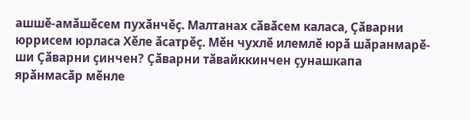ашшӗ-амӑшӗсем пухӑнчӗҫ. Малтанах сӑвӑсем каласа, Ҫӑварни юррисем юрласа Хӗле ӑсатрӗҫ. Мӗн чухлӗ илемлӗ юрӑ шӑранмарӗ-ши Ҫӑварни ҫинчен? Ҫӑварни тӑвайккинчен ҫунашкапа ярӑнмасӑр мӗнле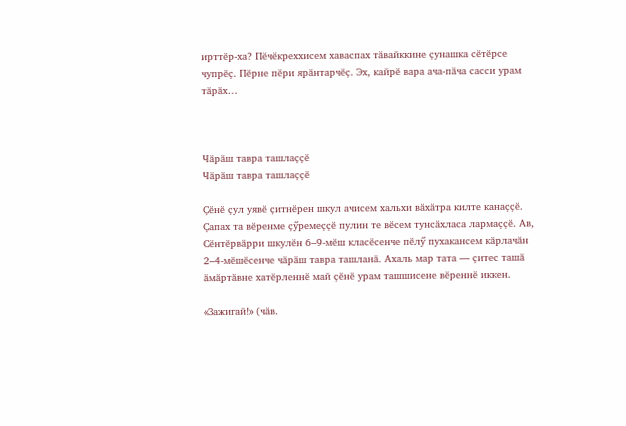ирттӗр-ха? Пӗчӗкреххисем хаваспах тӑвайккине ҫунашка сӗтӗрсе чупрӗҫ. Пӗрне пӗри ярӑнтарчӗҫ. Эх, кайрӗ вара ача-пӑча сасси урам тӑрӑх…



Чӑрӑш тавра ташлаҫҫӗ
Чӑрӑш тавра ташлаҫҫӗ

Ҫӗнӗ ҫул уявӗ ҫитнӗрен шкул ачисем хальхи вӑхӑтра килте канаҫҫӗ. Ҫапах та вӗренме ҫӳремеҫҫӗ пулин те вӗсем тунсӑхласа лармаҫҫӗ. Ав, Сӗнтӗрвӑрри шкулӗн 6–9-мӗш класӗсенче пӗлӳ пухакансем кӑрлачӑн 2–4-мӗшӗсенче чӑрӑш тавра ташланӑ. Ахаль мар тата — ҫитес ташӑ ӑмӑртӑвне хатӗрленнӗ май ҫӗнӗ урам ташшисене вӗреннӗ иккен.

«Зажигай!» (чӑв.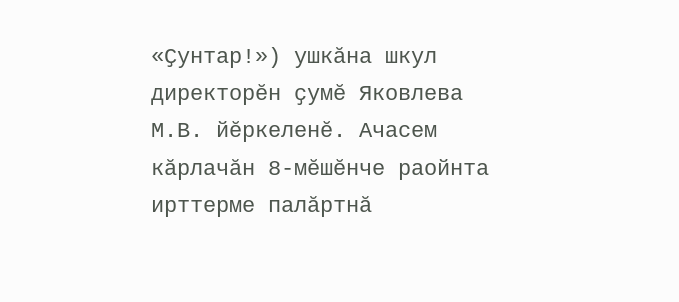«Ҫунтар!») ушкӑна шкул директорӗн ҫумӗ Яковлева М.В. йӗркеленӗ. Ачасем кӑрлачӑн 8-мӗшӗнче раойнта ирттерме палӑртнӑ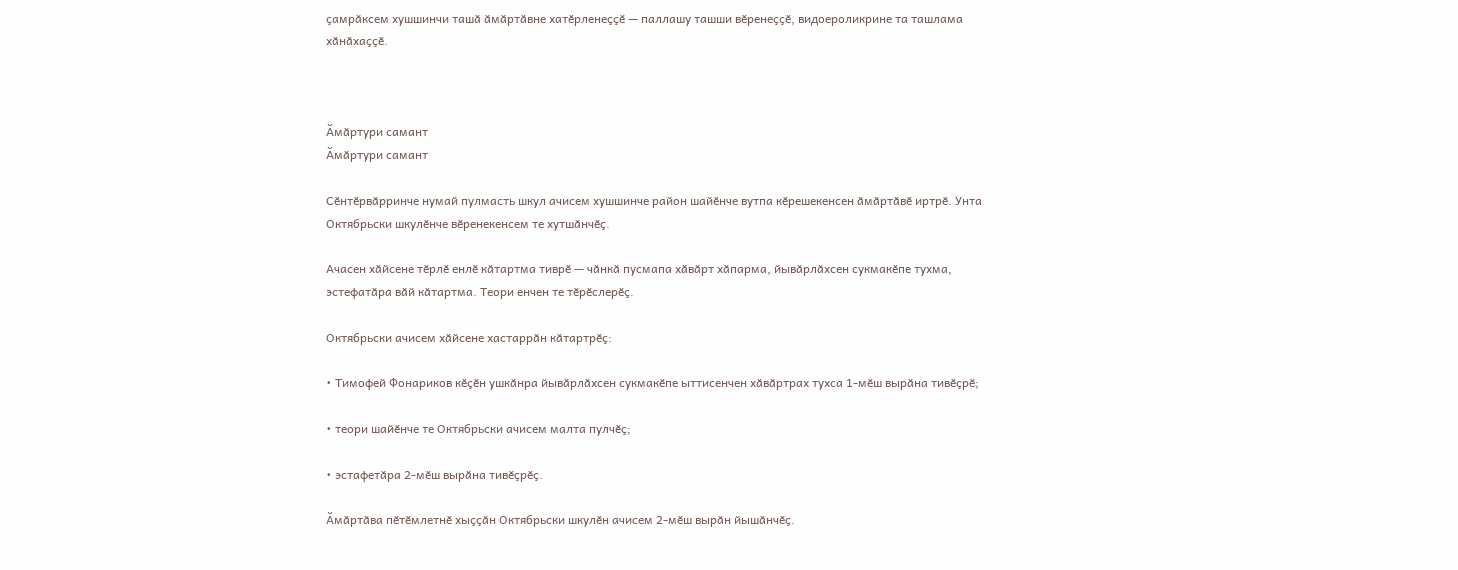ҫамрӑксем хушшинчи ташӑ ӑмӑртӑвне хатӗрленеҫҫӗ — паллашу ташши вӗренеҫҫӗ, видоероликрине та ташлама хӑнӑхаҫҫӗ.



Ӑмӑртури самант
Ӑмӑртури самант

Сӗнтӗрвӑрринче нумай пулмасть шкул ачисем хушшинче район шайӗнче вутпа кӗрешекенсен ӑмӑртӑвӗ иртрӗ. Унта Октябрьски шкулӗнче вӗренекенсем те хутшӑнчӗҫ.

Ачасен хӑйсене тӗрлӗ енлӗ кӑтартма тиврӗ — чӑнкӑ пусмапа хӑвӑрт хӑпарма, йывӑрлӑхсен сукмакӗпе тухма, эстефатӑра вӑй кӑтартма. Теори енчен те тӗрӗслерӗҫ.

Октябрьски ачисем хӑйсене хастаррӑн кӑтартрӗҫ:

• Тимофей Фонариков кӗҫӗн ушкӑнра йывӑрлӑхсен сукмакӗпе ыттисенчен хӑвӑртрах тухса 1-мӗш вырӑна тивӗҫрӗ;

• теори шайӗнче те Октябрьски ачисем малта пулчӗҫ;

• эстафетӑра 2-мӗш вырӑна тивӗҫрӗҫ.

Ӑмӑртӑва пӗтӗмлетнӗ хыҫҫӑн Октябрьски шкулӗн ачисем 2-мӗш вырӑн йышӑнчӗҫ.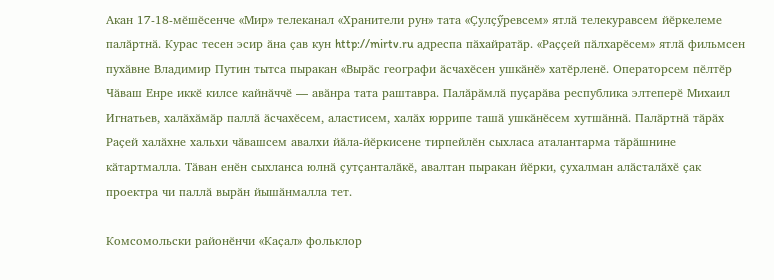Акан 17-18-мӗшӗсенче «Мир» телеканал «Хранители рун» тата «Ҫулҫӳревсем» ятлӑ телекуравсем йӗркелеме палӑртнӑ. Курас тесен эсир ӑна ҫав кун http://mirtv.ru адреспа пӑхайратӑр. «Раҫҫей пӑлхарӗсем» ятлӑ фильмсен пухӑвне Владимир Путин тытса пыракан «Вырӑс географи ӑсчахӗсен ушкӑнӗ» хатӗрленӗ. Операторсем пӗлтӗр Чӑваш Енре иккӗ килсе кайнӑччӗ — авӑнра тата раштавра. Палӑрӑмлӑ пуҫарӑва республика элтеперӗ Михаил Игнатьев, халӑхӑмӑр паллӑ ӑсчахӗсем, аластисем, халӑх юррипе ташӑ ушкӑнӗсем хутшӑннӑ. Палӑртнӑ тӑрӑх Раҫей халӑхне хальхи чӑвашсем авалхи йӑла-йӗркисене тирпейлӗн сыхласа аталантарма тӑрӑшнине кӑтартмалла. Тӑван енӗн сыхланса юлнӑ ҫутҫанталӑкӗ, авалтан пыракан йӗрки, ҫухалман алӑсталӑхӗ ҫак проектра чи паллӑ вырӑн йышӑнмалла тет.

Комсомольски районӗнчи «Каҫал» фольклор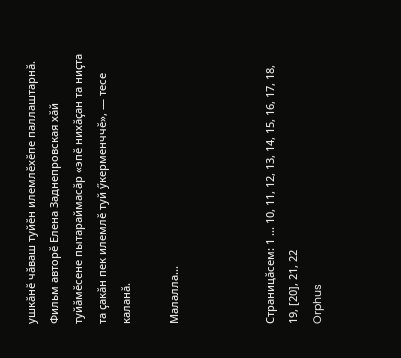ушкӑнӗ чӑваш туйӗн илемлӗхӗпе паллаштарнӑ. Фильм авторӗ Елена Заднепровская хӑй туйӑмӗсене пытараймасӑр «эпӗ нихӑҫан та ниҫта та ҫакӑн пек илемлӗ туй ӳкерменччӗ», — тесе каланӑ.

Малалла...



Страницӑсем: 1 ... 10, 11, 12, 13, 14, 15, 16, 17, 18, 19, [20], 21, 22
Orphus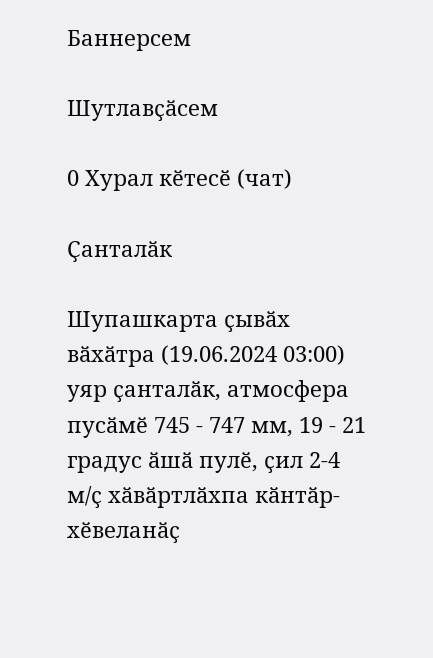Баннерсем

Шутлавҫӑсем

0 Хурал кӗтесӗ (чат)

Ҫанталӑк

Шупашкарта ҫывӑх вӑхӑтра (19.06.2024 03:00) уяр ҫанталӑк, атмосфера пусӑмӗ 745 - 747 мм, 19 - 21 градус ӑшӑ пулӗ, ҫил 2-4 м/ҫ хӑвӑртлӑхпа кӑнтӑр-хӗвеланӑҫ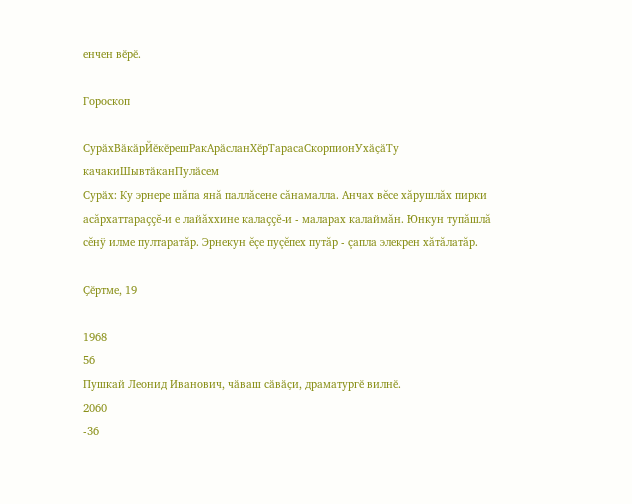енчен вӗрӗ.

Гороскоп

СурӑхВӑкӑрЙӗкӗрешРакАрӑсланХӗрТарасаСкорпионУхӑҫӑТу качакиШывтӑканПулӑсем
Сурӑх: Ку эрнере шăпа янă паллăсене сăнамалла. Анчах вĕсе хăрушлăх пирки асăрхаттараççĕ-и е лайăххине калаççĕ-и - маларах калаймăн. Юнкун тупăшлă сĕнÿ илме пултаратăр. Эрнекун ĕçе пуçĕпех путăр - çапла элекрен хăтăлатăр.

Ҫӗртме, 19

1968
56
Пушкай Леонид Иванович, чӑваш сӑвӑҫи, драматургӗ вилнӗ.
2060
-36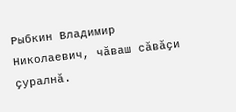Рыбкин Владимир Николаевич, чӑваш сӑвӑҫи ҫуралнӑ.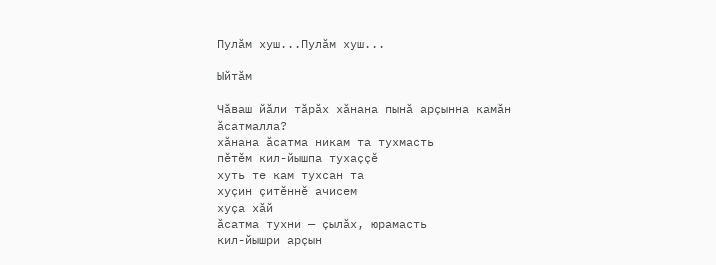Пулӑм хуш...Пулӑм хуш...

Ыйтӑм

Чӑваш йӑли тӑрӑх хӑнана пынӑ арҫынна камӑн ӑсатмалла?
хӑнана ӑсатма никам та тухмасть
пӗтӗм кил-йышпа тухаҫҫӗ
хуть те кам тухсан та
хуҫин ҫитӗннӗ ачисем
хуҫа хӑй
ӑсатма тухни — ҫылӑх, юрамасть
кил-йышри арҫын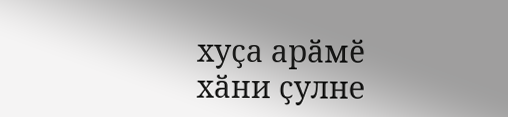хуҫа арӑмӗ
хӑни ҫулне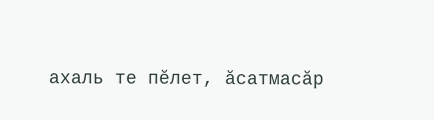ахаль те пӗлет, ӑсатмасӑр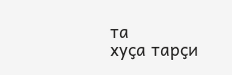та
хуҫа тарҫи